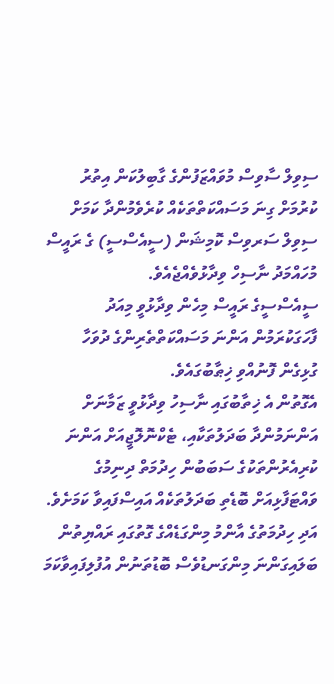ސިވިލް ސާވިސް މުވައްޒަފުންގެ ގާބިލުކަން އިތުރު ކުރުމަށް ގިނަ މަސައްކަތްތަކެއް ކުރެވެމުންދާ ކަމަށް ސިވިލް ސަރވިސް ކޮމިޝަން (ސީއެސްސީ) ގެ ރައީސް މުހައްމަދު ނާސިހް ވިދާޅުވެއްޖެއެވެ.
ސީއެސްސީގެ ރައީސް މިހެން ވިދާޅުވީ މިއަދު ފާހަގަކުރަމުން އަންނަ މަސައްކަތްތެރިންގެ ދުވަހާ ގުޅިގެން ފޮނުއްވި ޚިޠާބުގައެވެ.
އެގޮތުން އެ ޚިތާބުގައި ނާސިހު ވިދާޅުވީ ޒަމާނަށް އަންނަމުންދާ ބަދަލުތަކާއި، ޓެކްނޮލޮޖީއަށް އަންނަ ކުރިއެރުންތަކުގެ ސަބަބުން ހިދުމަތް ދިނިމުގެ ވައްޓަފާޅިއަށް ބޮޑެތި ބަދަލުތަކެއް އައިސްފައިވާ ކަމަށެވެ. އަދި ހިދުމަތުގެ އާންމު މިންގަޑެއްގެ ގޮތުގައި ރައްޔިތުން ބަލައިގަންނަ މިންގަނޑުވެސް ބޮޑުތަނުން އުފުލިފައިވާކަމަ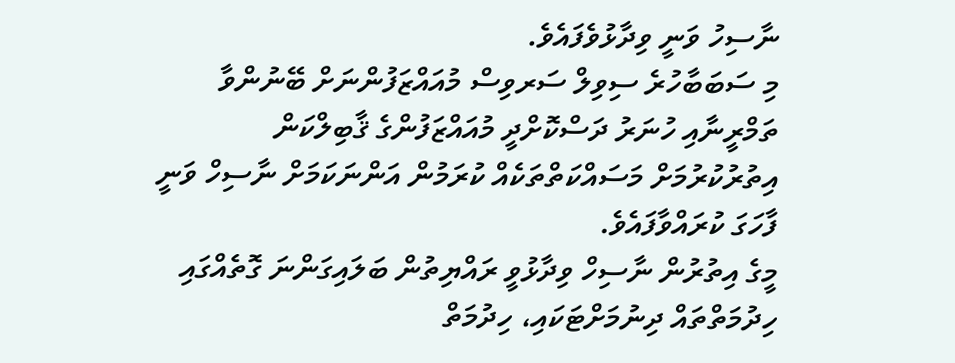ނާސިހު ވަނީ ވިދާޅުވެފައެވެ.
މި ސަބަބާހުރެ ސިވިލް ސަރވިސް މުއައްޒަފުންނަށް ބޭނުންވާ ތަމްރީނާއި ހުނަރު ދަސްކޮށްދީ މުއައްޒަފުންގެ ޤާބިލްކަން އިތުރުކުރުމަށް މަސައްކަތްތަކެއް ކުރަމުން އަންނަކަމަށް ނާސިހް ވަނީ ފާހަގަ ކުރައްވާފައެވެ.
މީގެ އިތުރުން ނާސިހް ވިދާޅުވީ ރައްޔިތުން ބަލައިގަންނަ ގޮތެއްގައި ހިދުމަތްތައް ދިނުމަށްޓަކައި، ހިދުމަތް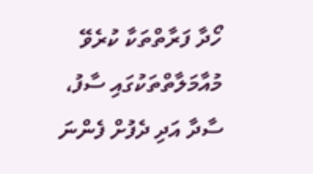ހޯދާ ފަރާތްތަކާ ކުރެވޭ މުއާމަލާތްތަކުގައި ސާފު، ސާދާ އަދި ދެފުށް ފެންނަ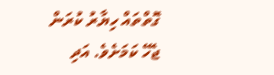ގޮތްތައް ހިޔާރު ކުރަން ޖެހޭ ކަމަށެވެ. އަދި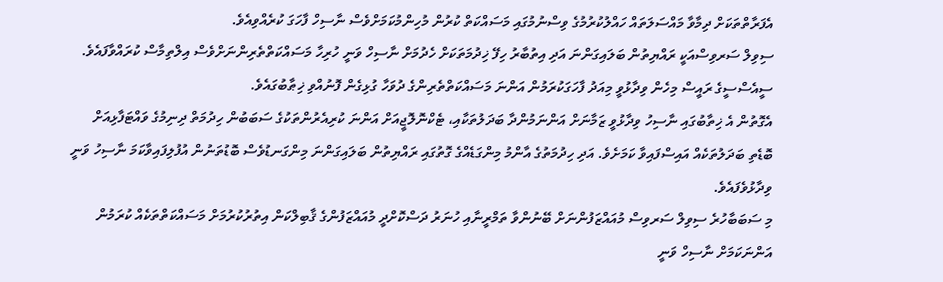އެފަރާތްތަކަށް ދިމާވާ މައްސަލަތައް ހައްލުކުރުމުގެ ވިސްނުމުގައި މަސައްކަތް ކުރުން މުހިންމުކަމަށްވެސް ނާސިހް ފާހަގަ ކުރެއްވިއެވެ.
ސިވިލް ސަރވިސްއަކީ ރައްޔިތުން ބަލައިގަންނަ އަދި އިތުބާރު ހިފޭ ޚިދުމަތަކަށް ހެދުމަށް ނާސިހް ވަނީ ހުރިހާ މަސައްކަތްތެރިންނަށްވެސް އިލްތިމާސް ކުރައްވާފައެވެ.
ސީއެސްސީގެ ރައީސް މިހެން ވިދާޅުވީ މިއަދު ފާހަގަކުރަމުން އަންނަ މަސައްކަތްތެރިންގެ ދުވަހާ ގުޅިގެން ފޮނުއްވި ޚިޠާބުގައެވެ.
އެގޮތުން އެ ޚިތާބުގައި ނާސިހު ވިދާޅުވީ ޒަމާނަށް އަންނަމުންދާ ބަދަލުތަކާއި، ޓެކްނޮލޮޖީއަށް އަންނަ ކުރިއެރުންތަކުގެ ސަބަބުން ހިދުމަތް ދިނިމުގެ ވައްޓަފާޅިއަށް ބޮޑެތި ބަދަލުތަކެއް އައިސްފައިވާ ކަމަށެވެ. އަދި ހިދުމަތުގެ އާންމު މިންގަޑެއްގެ ގޮތުގައި ރައްޔިތުން ބަލައިގަންނަ މިންގަނޑުވެސް ބޮޑުތަނުން އުފުލިފައިވާކަމަ ނާސިހު ވަނީ ވިދާޅުވެފައެވެ.
މި ސަބަބާހުރެ ސިވިލް ސަރވިސް މުއައްޒަފުންނަށް ބޭނުންވާ ތަމްރީނާއި ހުނަރު ދަސްކޮށްދީ މުއައްޒަފުންގެ ޤާބިލްކަން އިތުރުކުރުމަށް މަސައްކަތްތަކެއް ކުރަމުން އަންނަކަމަށް ނާސިހް ވަނީ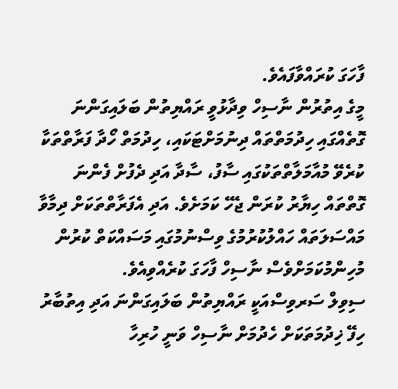ފާހަގަ ކުރައްވާފައެވެ.
މީގެ އިތުރުން ނާސިހް ވިދާޅުވީ ރައްޔިތުން ބަލައިގަންނަ ގޮތެއްގައި ހިދުމަތްތައް ދިނުމަށްޓަކައި، ހިދުމަތް ހޯދާ ފަރާތްތަކާ ކުރެވޭ މުއާމަލާތްތަކުގައި ސާފު، ސާދާ އަދި ދެފުށް ފެންނަ ގޮތްތައް ހިޔާރު ކުރަން ޖެހޭ ކަމަށެވެ. އަދި އެފަރާތްތަކަށް ދިމާވާ މައްސަލަތައް ހައްލުކުރުމުގެ ވިސްނުމުގައި މަސައްކަތް ކުރުން މުހިންމުކަމަށްވެސް ނާސިހް ފާހަގަ ކުރެއްވިއެވެ.
ސިވިލް ސަރވިސްއަކީ ރައްޔިތުން ބަލައިގަންނަ އަދި އިތުބާރު ހިފޭ ޚިދުމަތަކަށް ހެދުމަށް ނާސިހް ވަނީ ހުރިހާ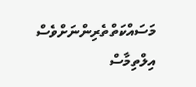މަސައްކަތްތެރިންނަށްވެސް އިލްތިމާސް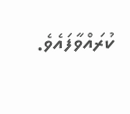ކުރައްވާފައެވެ.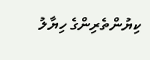ކިޔުންތެރިންގެ ހިޔާލު